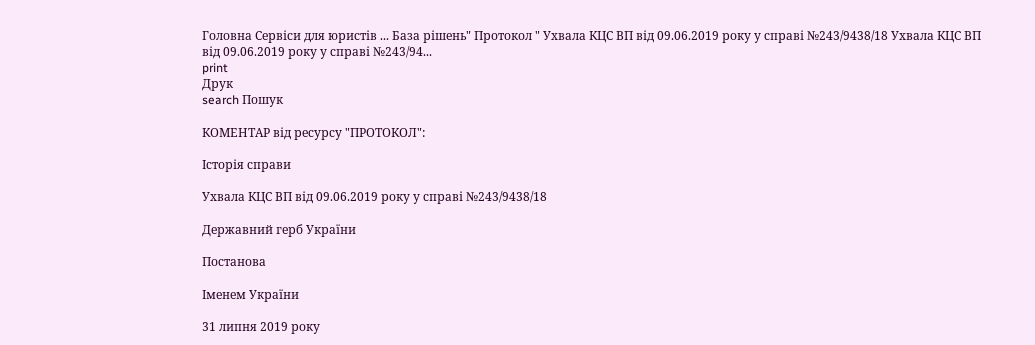Головна Сервіси для юристів ... База рішень" Протокол " Ухвала КЦС ВП від 09.06.2019 року у справі №243/9438/18 Ухвала КЦС ВП від 09.06.2019 року у справі №243/94...
print
Друк
search Пошук

КОМЕНТАР від ресурсу "ПРОТОКОЛ":

Історія справи

Ухвала КЦС ВП від 09.06.2019 року у справі №243/9438/18

Державний герб України

Постанова

Іменем України

31 липня 2019 року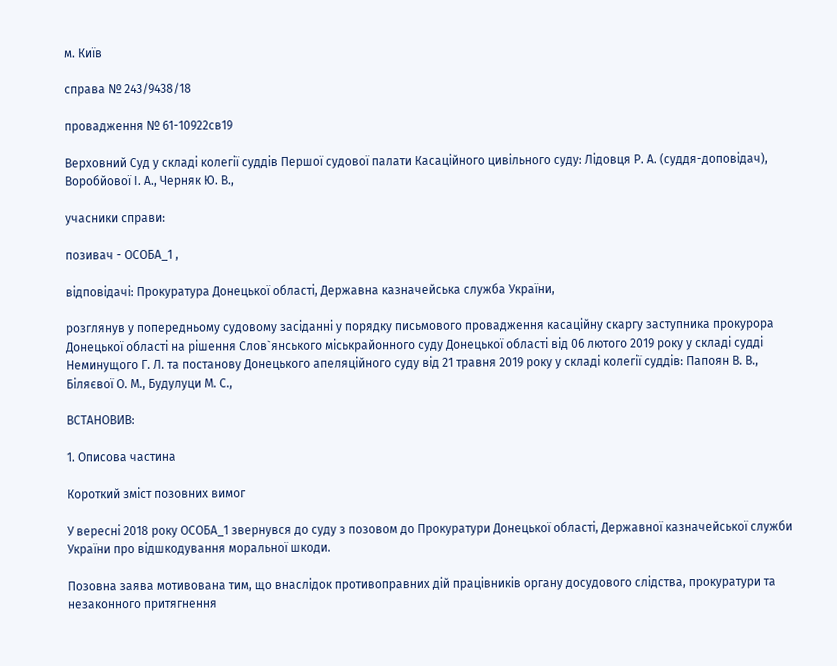м. Київ

справа № 243/9438/18

провадження № 61-10922св19

Верховний Суд у складі колегії суддів Першої судової палати Касаційного цивільного суду: Лідовця Р. А. (суддя-доповідач), Воробйової І. А., Черняк Ю. В.,

учасники справи:

позивач - ОСОБА_1 ,

відповідачі: Прокуратура Донецької області, Державна казначейська служба України,

розглянув у попередньому судовому засіданні у порядку письмового провадження касаційну скаргу заступника прокурора Донецької області на рішення Слов`янського міськрайонного суду Донецької області від 06 лютого 2019 року у складі судді Неминущого Г. Л. та постанову Донецького апеляційного суду від 21 травня 2019 року у складі колегії суддів: Папоян В. В., Біляєвої О. М., Будулуци М. С.,

ВСТАНОВИВ:

1. Описова частина

Короткий зміст позовних вимог

У вересні 2018 року ОСОБА_1 звернувся до суду з позовом до Прокуратури Донецької області, Державної казначейської служби України про відшкодування моральної шкоди.

Позовна заява мотивована тим, що внаслідок противоправних дій працівників органу досудового слідства, прокуратури та незаконного притягнення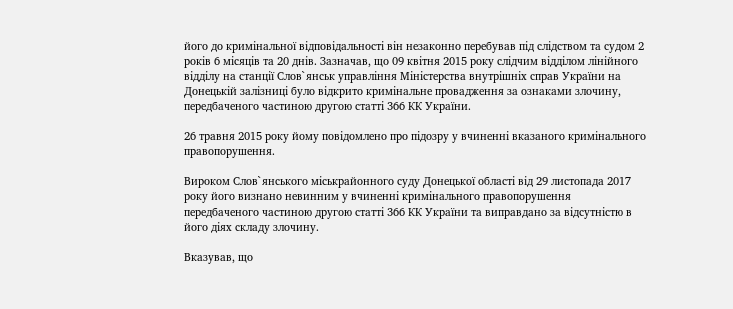його до кримінальної відповідальності він незаконно перебував під слідством та судом 2 років 6 місяців та 20 днів. Зазначав, що 09 квітня 2015 року слідчим відділом лінійного відділу на станції Слов`янськ управління Міністерства внутрішніх справ України на Донецькій залізниці було відкрито кримінальне провадження за ознаками злочину, передбаченого частиною другою статті 366 КК України.

26 травня 2015 року йому повідомлено про підозру у вчиненні вказаного кримінального правопорушення.

Вироком Слов`янського міськрайонного суду Донецької області від 29 листопада 2017 року його визнано невинним у вчиненні кримінального правопорушення передбаченого частиною другою статті 366 КК України та виправдано за відсутністю в його діях складу злочину.

Вказував, що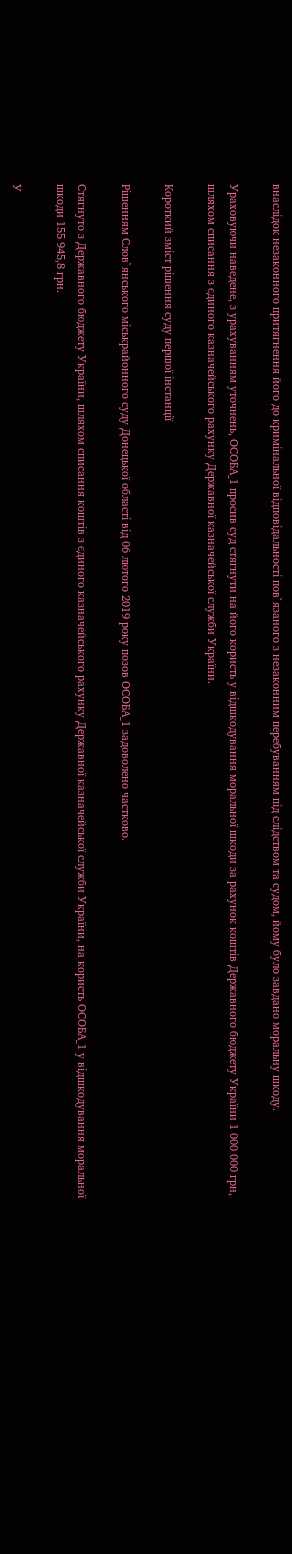внаслідок незаконного притягнення його до кримінальної відповідальності пов`язаного з незаконним перебуванням під слідством та судом, йому було завдано моральну шкоду.

Ураховуючи наведене, з урахуванням уточнень, ОСОБА_1 просив суд стягнути на його користь у відшкодування моральної шкоди за рахунок коштів Державного бюджету України 1 000 000 грн, шляхом списання з єдиного казначейського рахунку Державної казначейської служби України.

Короткий зміст рішення суду першої інстанції

Рішенням Слов`янського міськрайонного суду Донецької області від 06 лютого 2019 року позов ОСОБА_1 задоволено частково.

Стягнуто з Державного бюджету України, шляхом списання коштів з єдиного казначейського рахунку Державної казначейської служби України, на користь ОСОБА_1 у відшкодування моральної шкоди 155 945,8 грн.

У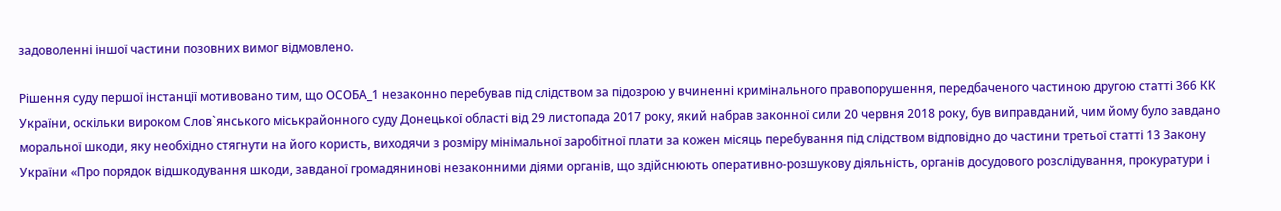задоволенні іншої частини позовних вимог відмовлено.

Рішення суду першої інстанції мотивовано тим, що ОСОБА_1 незаконно перебував під слідством за підозрою у вчиненні кримінального правопорушення, передбаченого частиною другою статті 366 КК України, оскільки вироком Слов`янського міськрайонного суду Донецької області від 29 листопада 2017 року, який набрав законної сили 20 червня 2018 року, був виправданий, чим йому було завдано моральної шкоди, яку необхідно стягнути на його користь, виходячи з розміру мінімальної заробітної плати за кожен місяць перебування під слідством відповідно до частини третьої статті 13 Закону України «Про порядок відшкодування шкоди, завданої громадянинові незаконними діями органів, що здійснюють оперативно-розшукову діяльність, органів досудового розслідування, прокуратури і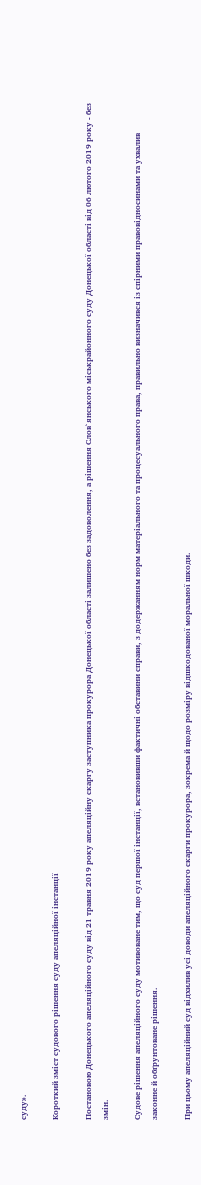суду».

Короткий зміст судового рішення суду апеляційної інстанції

Постановою Донецького апеляційного суду від 21 травня 2019 року апеляційну скаргу заступника прокурора Донецької області залишено без задоволення, а рішення Слов`янського міськрайонного суду Донецької області від 06 лютого 2019 року - без змін.

Судове рішення апеляційного суду мотивоване тим, що суд першої інстанції, встановивши фактичні обставини справи, з додержанням норм матеріального та процесуального права, правильно визначився із спірними правовідносинами та ухвалив законне й обґрунтоване рішення.

При цьому апеляційний суд відхилив усі доводи апеляційного скарги прокурора, зокрема й щодо розміру відшкодованої моральної шкоди.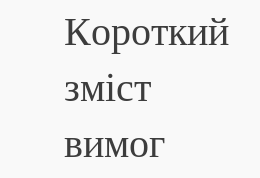Короткий зміст вимог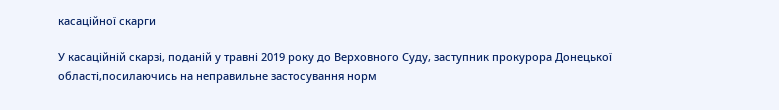касаційної скарги

У касаційній скарзі, поданій у травні 2019 року до Верховного Суду, заступник прокурора Донецької області,посилаючись на неправильне застосування норм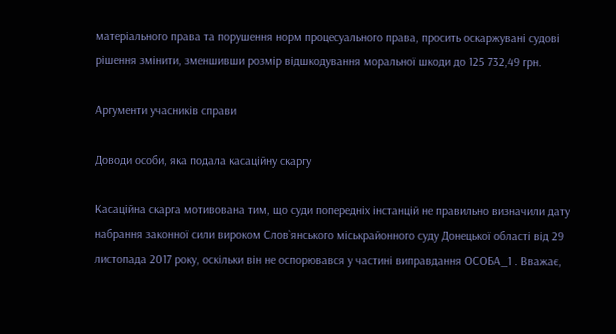матеріального права та порушення норм процесуального права, просить оскаржувані судові рішення змінити, зменшивши розмір відшкодування моральної шкоди до 125 732,49 грн.

Аргументи учасників справи

Доводи особи, яка подала касаційну скаргу

Касаційна скарга мотивована тим, що суди попередніх інстанцій не правильно визначили дату набрання законної сили вироком Слов`янського міськрайонного суду Донецької області від 29 листопада 2017 року, оскільки він не оспорювався у частині виправдання ОСОБА_1 . Вважає,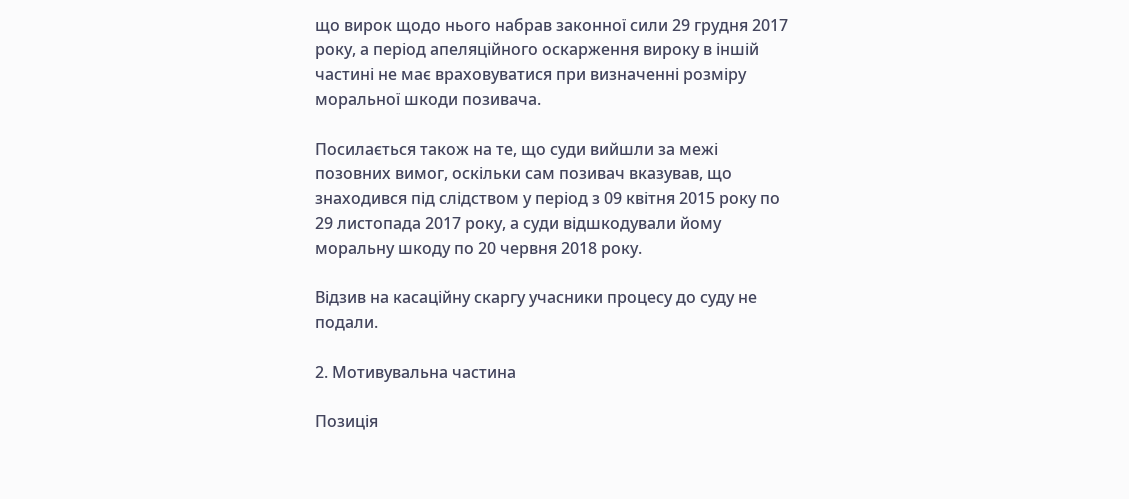що вирок щодо нього набрав законної сили 29 грудня 2017 року, а період апеляційного оскарження вироку в іншій частині не має враховуватися при визначенні розміру моральної шкоди позивача.

Посилається також на те, що суди вийшли за межі позовних вимог, оскільки сам позивач вказував, що знаходився під слідством у період з 09 квітня 2015 року по 29 листопада 2017 року, а суди відшкодували йому моральну шкоду по 20 червня 2018 року.

Відзив на касаційну скаргу учасники процесу до суду не подали.

2. Мотивувальна частина

Позиція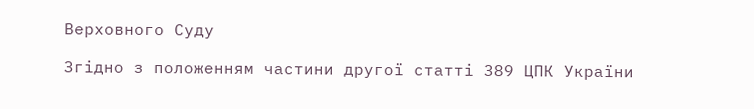Верховного Суду

Згідно з положенням частини другої статті 389 ЦПК України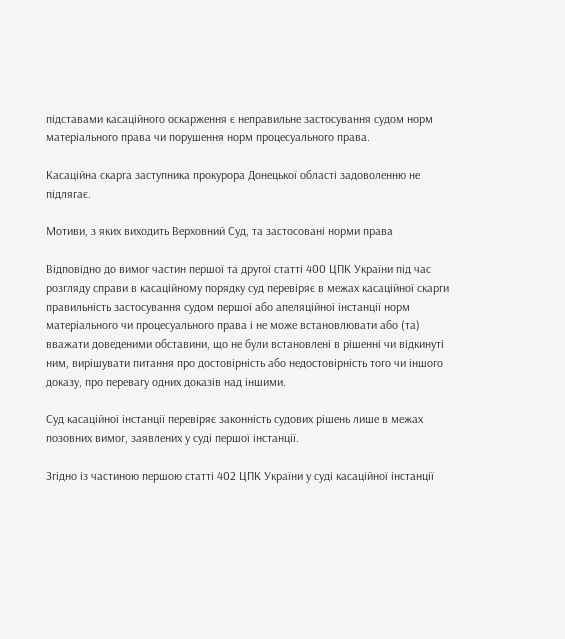підставами касаційного оскарження є неправильне застосування судом норм матеріального права чи порушення норм процесуального права.

Касаційна скарга заступника прокурора Донецької області задоволенню не підлягає.

Мотиви, з яких виходить Верховний Суд, та застосовані норми права

Відповідно до вимог частин першої та другої статті 400 ЦПК України під час розгляду справи в касаційному порядку суд перевіряє в межах касаційної скарги правильність застосування судом першої або апеляційної інстанції норм матеріального чи процесуального права і не може встановлювати або (та) вважати доведеними обставини, що не були встановлені в рішенні чи відкинуті ним, вирішувати питання про достовірність або недостовірність того чи іншого доказу, про перевагу одних доказів над іншими.

Суд касаційної інстанції перевіряє законність судових рішень лише в межах позовних вимог, заявлених у суді першої інстанції.

Згідно із частиною першою статті 402 ЦПК України у суді касаційної інстанції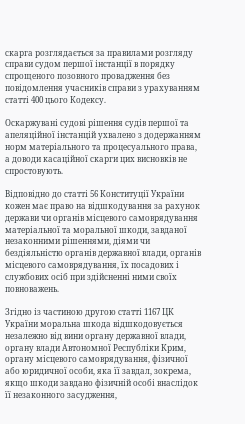скарга розглядається за правилами розгляду справи судом першої інстанції в порядку спрощеного позовного провадження без повідомлення учасників справи з урахуванням статті 400 цього Кодексу.

Оскаржувані судові рішення судів першої та апеляційної інстанцій ухвалено з додержанням норм матеріального та процесуального права, а доводи касаційної скарги цих висновків не спростовують.

Відповідно до статті 56 Конституції України кожен має право на відшкодування за рахунок держави чи органів місцевого самоврядування матеріальної та моральної шкоди, завданої незаконними рішеннями, діями чи бездіяльністю органів державної влади, органів місцевого самоврядування, їх посадових і службових осіб при здійсненні ними своїх повноважень.

Згідно із частиною другою статті 1167 ЦК України моральна шкода відшкодовується незалежно від вини органу державної влади, органу влади Автономної Республіки Крим, органу місцевого самоврядування, фізичної або юридичної особи, яка її завдал, зокрема, якщо шкоди завдано фізичній особі внаслідок її незаконного засудження,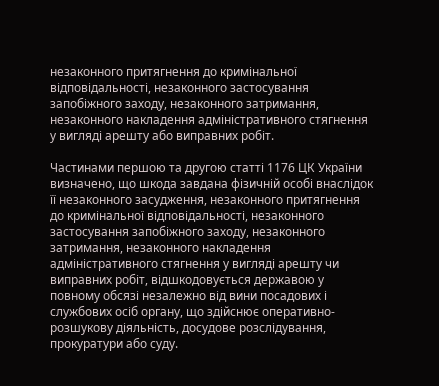незаконного притягнення до кримінальної відповідальності, незаконного застосування запобіжного заходу, незаконного затримання, незаконного накладення адміністративного стягнення у вигляді арешту або виправних робіт.

Частинами першою та другою статті 1176 ЦК України визначено, що шкода завдана фізичній особі внаслідок її незаконного засудження, незаконного притягнення до кримінальної відповідальності, незаконного застосування запобіжного заходу, незаконного затримання, незаконного накладення адміністративного стягнення у вигляді арешту чи виправних робіт, відшкодовується державою у повному обсязі незалежно від вини посадових і службових осіб органу, що здійснює оперативно-розшукову діяльність, досудове розслідування, прокуратури або суду.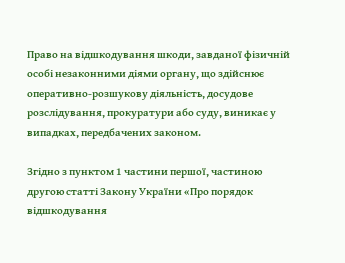Право на відшкодування шкоди, завданої фізичній особі незаконними діями органу, що здійснює оперативно-розшукову діяльність, досудове розслідування, прокуратури або суду, виникає у випадках, передбачених законом.

Згідно з пунктом 1 частини першої, частиною другою статті Закону України «Про порядок відшкодування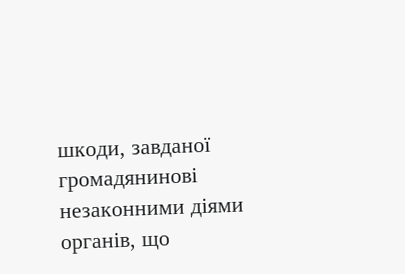шкоди, завданої громадянинові незаконними діями органів, що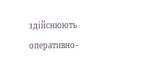здійснюють оперативно-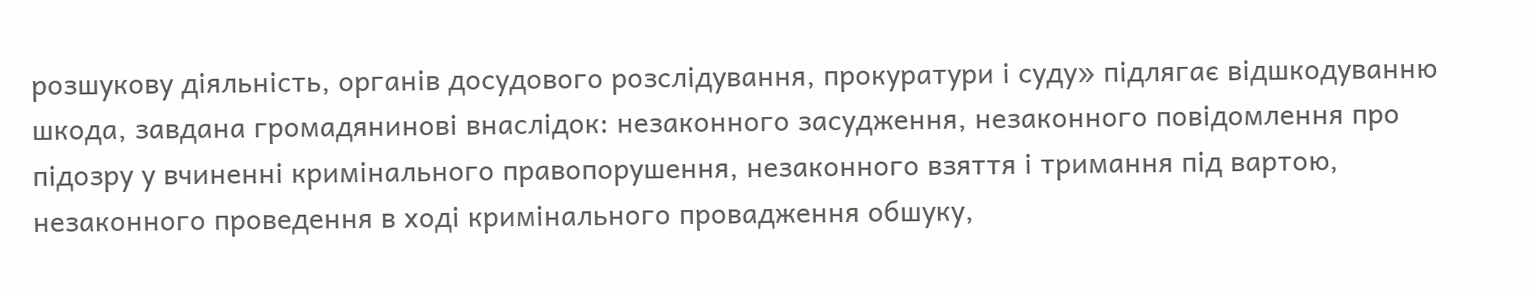розшукову діяльність, органів досудового розслідування, прокуратури і суду» підлягає відшкодуванню шкода, завдана громадянинові внаслідок: незаконного засудження, незаконного повідомлення про підозру у вчиненні кримінального правопорушення, незаконного взяття і тримання під вартою, незаконного проведення в ході кримінального провадження обшуку,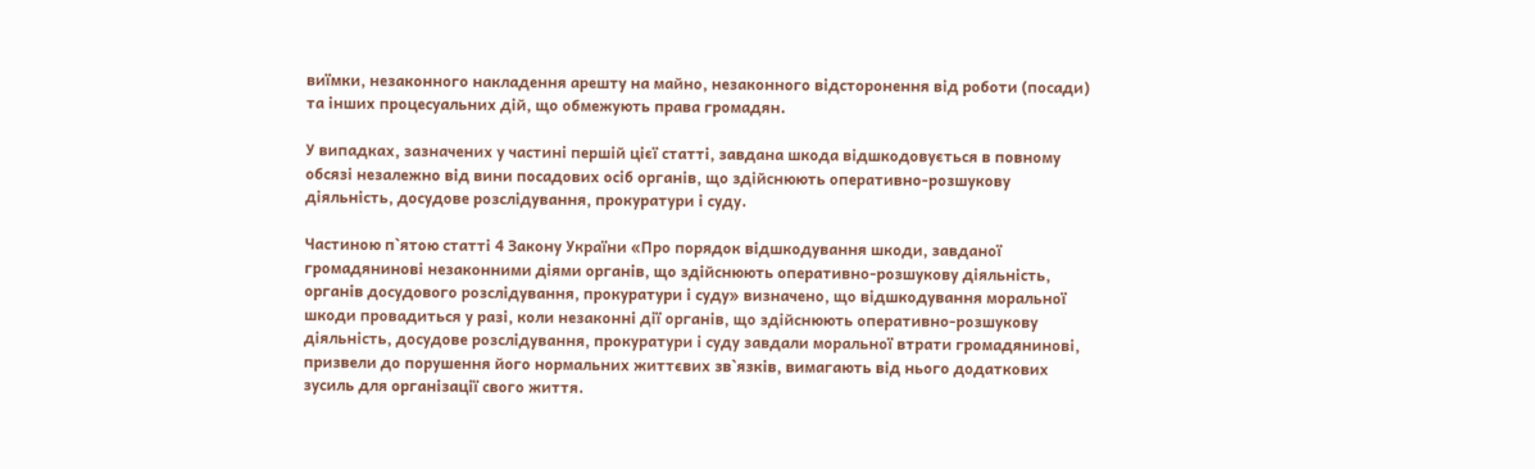виїмки, незаконного накладення арешту на майно, незаконного відсторонення від роботи (посади) та інших процесуальних дій, що обмежують права громадян.

У випадках, зазначених у частині першій цієї статті, завдана шкода відшкодовується в повному обсязі незалежно від вини посадових осіб органів, що здійснюють оперативно-розшукову діяльність, досудове розслідування, прокуратури і суду.

Частиною п`ятою статті 4 Закону України «Про порядок відшкодування шкоди, завданої громадянинові незаконними діями органів, що здійснюють оперативно-розшукову діяльність, органів досудового розслідування, прокуратури і суду» визначено, що відшкодування моральної шкоди провадиться у разі, коли незаконні дії органів, що здійснюють оперативно-розшукову діяльність, досудове розслідування, прокуратури і суду завдали моральної втрати громадянинові, призвели до порушення його нормальних життєвих зв`язків, вимагають від нього додаткових зусиль для організації свого життя.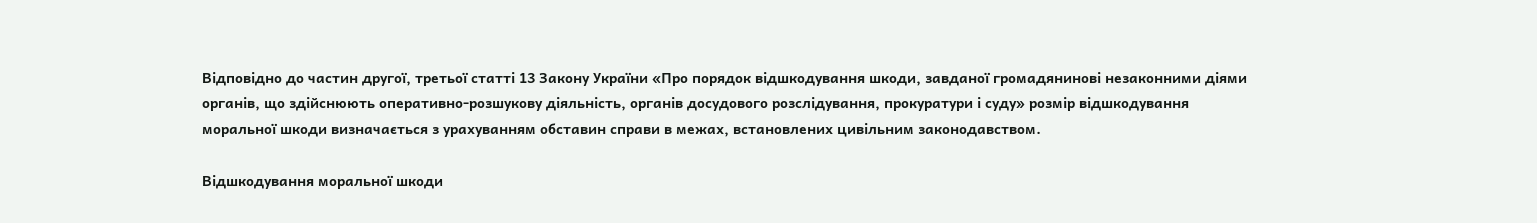Відповідно до частин другої, третьої статті 13 Закону України «Про порядок відшкодування шкоди, завданої громадянинові незаконними діями органів, що здійснюють оперативно-розшукову діяльність, органів досудового розслідування, прокуратури і суду» розмір відшкодування моральної шкоди визначається з урахуванням обставин справи в межах, встановлених цивільним законодавством.

Відшкодування моральної шкоди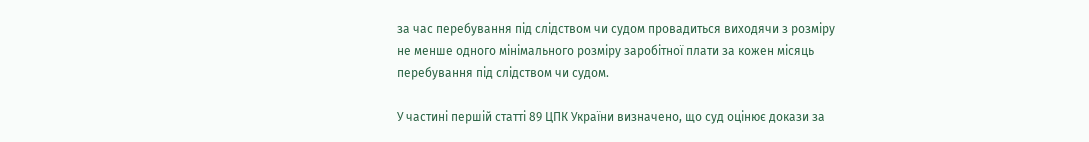за час перебування під слідством чи судом провадиться виходячи з розміру не менше одного мінімального розміру заробітної плати за кожен місяць перебування під слідством чи судом.

У частині першій статті 89 ЦПК України визначено, що суд оцінює докази за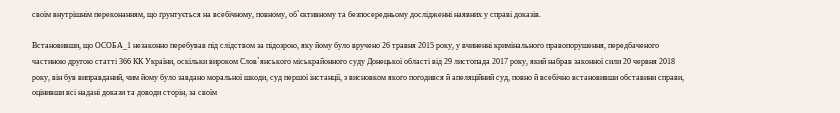своїм внутрішнім переконанням, що ґрунтується на всебічному, повному, об`єктивному та безпосередньому дослідженні наявних у справі доказів.

Встановивши, що ОСОБА_1 незаконно перебував під слідством за підозрою, яку йому було вручено 26 травня 2015 року, у вчиненні кримінального правопорушення, передбаченого частиною другою статті 366 КК України, оскільки вироком Слов`янського міськрайонного суду Донецької області від 29 листопада 2017 року, який набрав законної сили 20 червня 2018 року, він був виправданий, чим йому було завдано моральної шкоди, суд першої інстанції, з висновком якого погодився й апеляційний суд, повно й всебічно встановивши обставини справи, оцінивши всі надані докази та доводи сторін, за своїм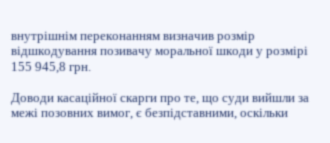внутрішнім переконанням визначив розмір відшкодування позивачу моральної шкоди у розмірі 155 945,8 грн.

Доводи касаційної скарги про те, що суди вийшли за межі позовних вимог, є безпідставними, оскільки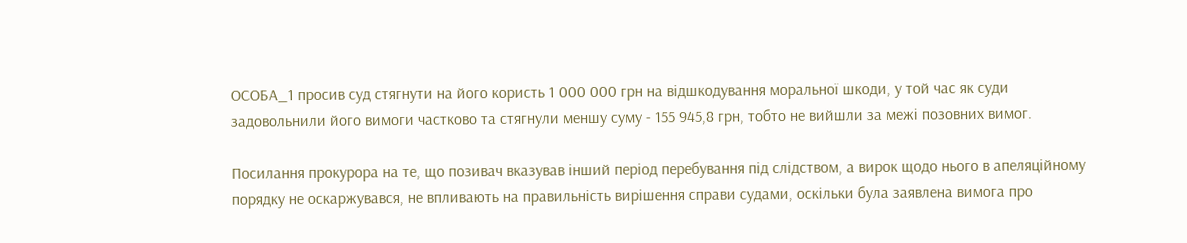ОСОБА_1 просив суд стягнути на його користь 1 000 000 грн на відшкодування моральної шкоди, у той час як суди задовольнили його вимоги частково та стягнули меншу суму - 155 945,8 грн, тобто не вийшли за межі позовних вимог.

Посилання прокурора на те, що позивач вказував інший період перебування під слідством, а вирок щодо нього в апеляційному порядку не оскаржувався, не впливають на правильність вирішення справи судами, оскільки була заявлена вимога про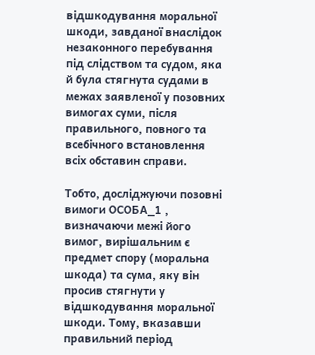відшкодування моральної шкоди, завданої внаслідок незаконного перебування під слідством та судом, яка й була стягнута судами в межах заявленої у позовних вимогах суми, після правильного, повного та всебічного встановлення всіх обставин справи.

Тобто, досліджуючи позовні вимоги ОСОБА_1 , визначаючи межі його вимог, вирішальним є предмет спору (моральна шкода) та сума, яку він просив стягнути у відшкодування моральної шкоди. Тому, вказавши правильний період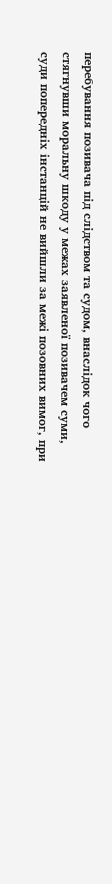перебування позивача під слідством та судом, внаслідок чого стягнувши моральну шкоду у межах заявленої позивачем суми, суди попередніх інстанцій не вийшли за межі позовних вимог, при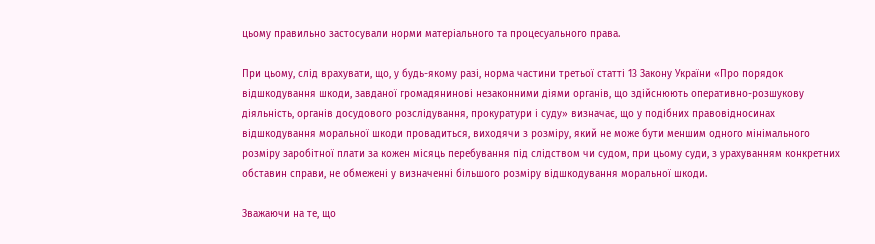цьому правильно застосували норми матеріального та процесуального права.

При цьому, слід врахувати, що, у будь-якому разі, норма частини третьої статті 13 Закону України «Про порядок відшкодування шкоди, завданої громадянинові незаконними діями органів, що здійснюють оперативно-розшукову діяльність, органів досудового розслідування, прокуратури і суду» визначає, що у подібних правовідносинах відшкодування моральної шкоди провадиться, виходячи з розміру, який не може бути меншим одного мінімального розміру заробітної плати за кожен місяць перебування під слідством чи судом, при цьому суди, з урахуванням конкретних обставин справи, не обмежені у визначенні більшого розміру відшкодування моральної шкоди.

Зважаючи на те, що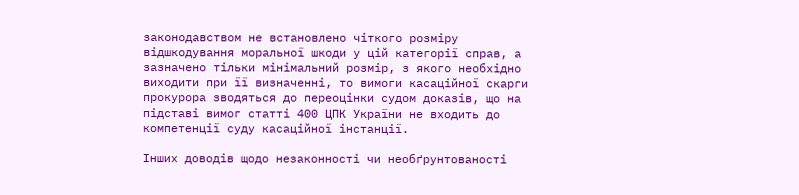законодавством не встановлено чіткого розміру відшкодування моральної шкоди у цій категорії справ, а зазначено тільки мінімальний розмір, з якого необхідно виходити при її визначенні, то вимоги касаційної скарги прокурора зводяться до переоцінки судом доказів, що на підставі вимог статті 400 ЦПК України не входить до компетенції суду касаційної інстанції.

Інших доводів щодо незаконності чи необґрунтованості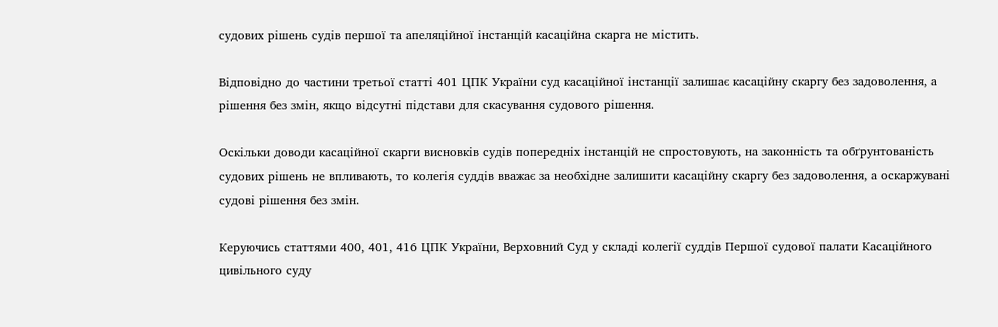судових рішень судів першої та апеляційної інстанцій касаційна скарга не містить.

Відповідно до частини третьої статті 401 ЦПК України суд касаційної інстанції залишає касаційну скаргу без задоволення, а рішення без змін, якщо відсутні підстави для скасування судового рішення.

Оскільки доводи касаційної скарги висновків судів попередніх інстанцій не спростовують, на законність та обґрунтованість судових рішень не впливають, то колегія суддів вважає за необхідне залишити касаційну скаргу без задоволення, а оскаржувані судові рішення без змін.

Керуючись статтями 400, 401, 416 ЦПК України, Верховний Суд у складі колегії суддів Першої судової палати Касаційного цивільного суду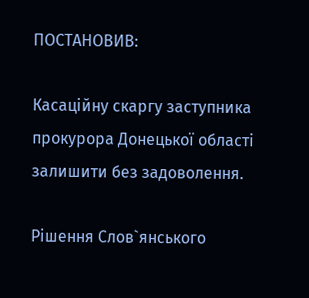ПОСТАНОВИВ:

Касаційну скаргу заступника прокурора Донецької області залишити без задоволення.

Рішення Слов`янського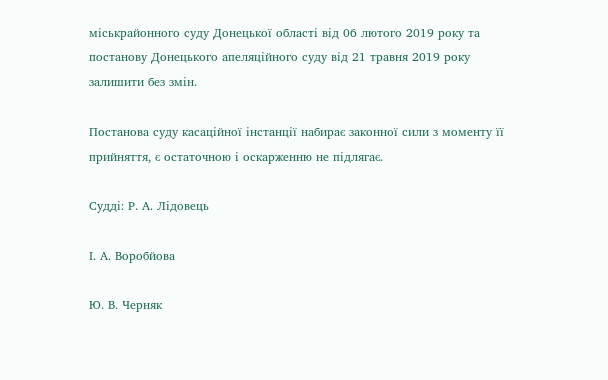міськрайонного суду Донецької області від 06 лютого 2019 року та постанову Донецького апеляційного суду від 21 травня 2019 року залишити без змін.

Постанова суду касаційної інстанції набирає законної сили з моменту її прийняття, є остаточною і оскарженню не підлягає.

Судді: Р. А. Лідовець

І. А. Воробйова

Ю. В. Черняк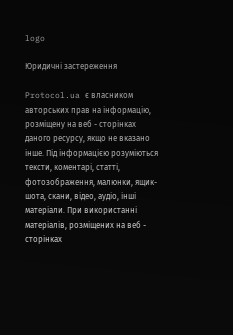logo

Юридичні застереження

Protocol.ua є власником авторських прав на інформацію, розміщену на веб - сторінках даного ресурсу, якщо не вказано інше. Під інформацією розуміються тексти, коментарі, статті, фотозображення, малюнки, ящик-шота, скани, відео, аудіо, інші матеріали. При використанні матеріалів, розміщених на веб - сторінках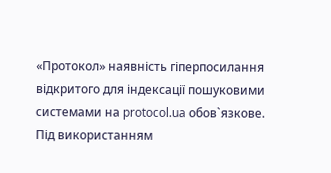«Протокол» наявність гіперпосилання відкритого для індексації пошуковими системами на protocol.ua обов`язкове. Під використанням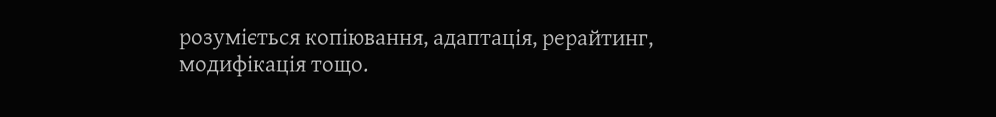розуміється копіювання, адаптація, рерайтинг, модифікація тощо.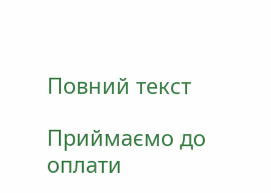Повний текст

Приймаємо до оплати